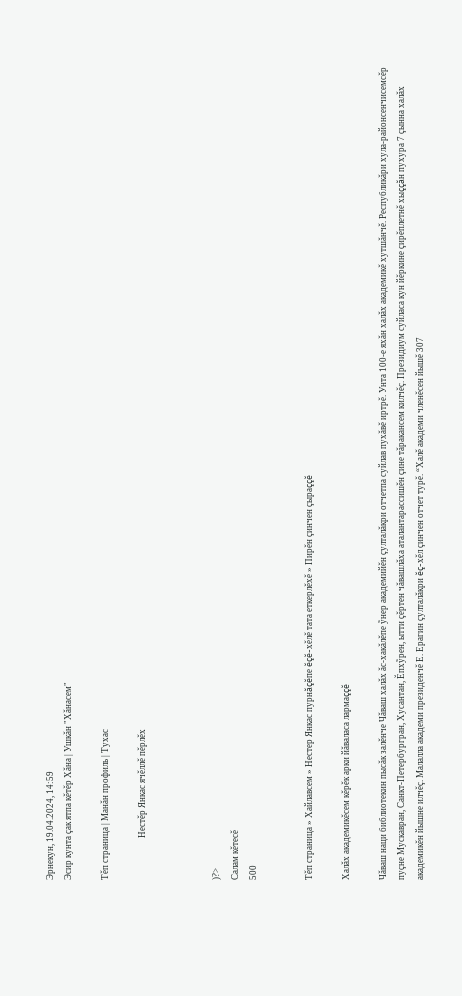Эрнекун, 19.04.2024, 14:59
Эсир кунта çак ятпа кĕтĕр Хăна | Ушкăн "Хăнасем"

Тĕп страница | Манăн профиль | Тухас

                     Нестĕр Янкас ячĕллĕ пĕрлĕх



)?>
Салам кĕтесĕ
500


Тĕп страница » Хайлавсем » Нестер Янкас пурнăçĕпе ĕçĕ-хĕлĕ тата еткерлĕхĕ » Пирĕн çинчен çыраççĕ

Халăх академикĕсем кĕрĕк арки йăваласа лармаççĕ

Чăваш наци библиотекин пысăк залĕнче Чăваш халăх ăс-хакăлĕпе ỹнер академийĕн çулталăкри отчетпа суйлав пухăвĕ иртрĕ. Унта 100-е яхăн халăх академикĕ хутшăнчĕ. Республикăри хула-районсенчисемсĕр пуçне Мускавран, Санкт-Петербургран, Хусантан, Ĕпхỹрен, ытти çĕртен чăвашлăха аталантарассишĕн çине тăракансем килчĕç. Президиум суйласа кун йĕркине çирĕплетнĕ хыççăн пухура 7 çынна халăх академикĕн йышне илчĕç. Малалла академи президенчĕ Е. Ерагин çулталăкри ĕç-хĕл çинчен отчет турĕ. “Халĕ академи членĕсен йышĕ 307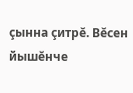çынна çитрĕ. Вĕсен йышĕнче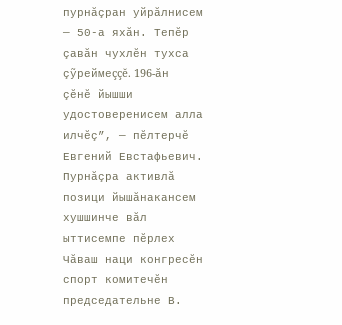пурнăçран уйрăлнисем — 50-а яхăн. Тепĕр çавăн чухлĕн тухса çỹреймеççĕ. 196-ăн çĕнĕ йышши удостоверенисем алла илчĕç”, — пĕлтерчĕ Евгений Евстафьевич. Пурнăçра активлă позици йышăнакансем хушшинче вăл ыттисемпе пĕрлех Чăваш наци конгресĕн спорт комитечĕн председательне В.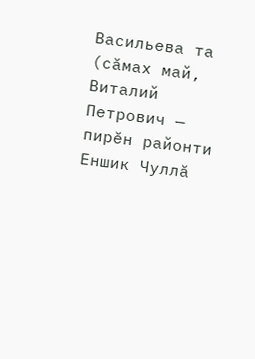Васильева та (сăмах май, Виталий Петрович — пирĕн районти Еншик Чуллă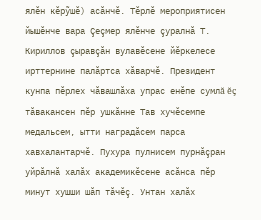ялĕн кĕрỹшĕ) асăнчĕ. Тĕрлĕ мероприятисен йышĕнче вара Çеçмер ялĕнче çуралнă Т. Кириллов çыравçăн вулавĕсене йĕркелесе ирттернине палăртса хăварчĕ. Президент кунпа пĕрлех чăвашлăха упрас енĕпе сумлă ĕç тăвакансен пĕр ушкăнне Тав хучĕсемпе медальсем, ытти наградăсем парса хавхалантарчĕ. Пухура пулнисем пурнăçран уйрăлнă халăх академикĕсене асăнса пĕр минут хушши шăп тăчĕç. Унтан халăх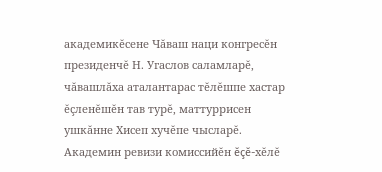академикĕсене Чăваш наци конгресĕн президенчĕ Н. Угаслов саламларĕ, чăвашлăха аталантарас тĕлĕшпе хастар ĕçленĕшĕн тав турĕ, маттуррисен ушкăнне Хисеп хучĕпе чысларĕ. Академин ревизи комиссийĕн ĕçĕ-хĕлĕ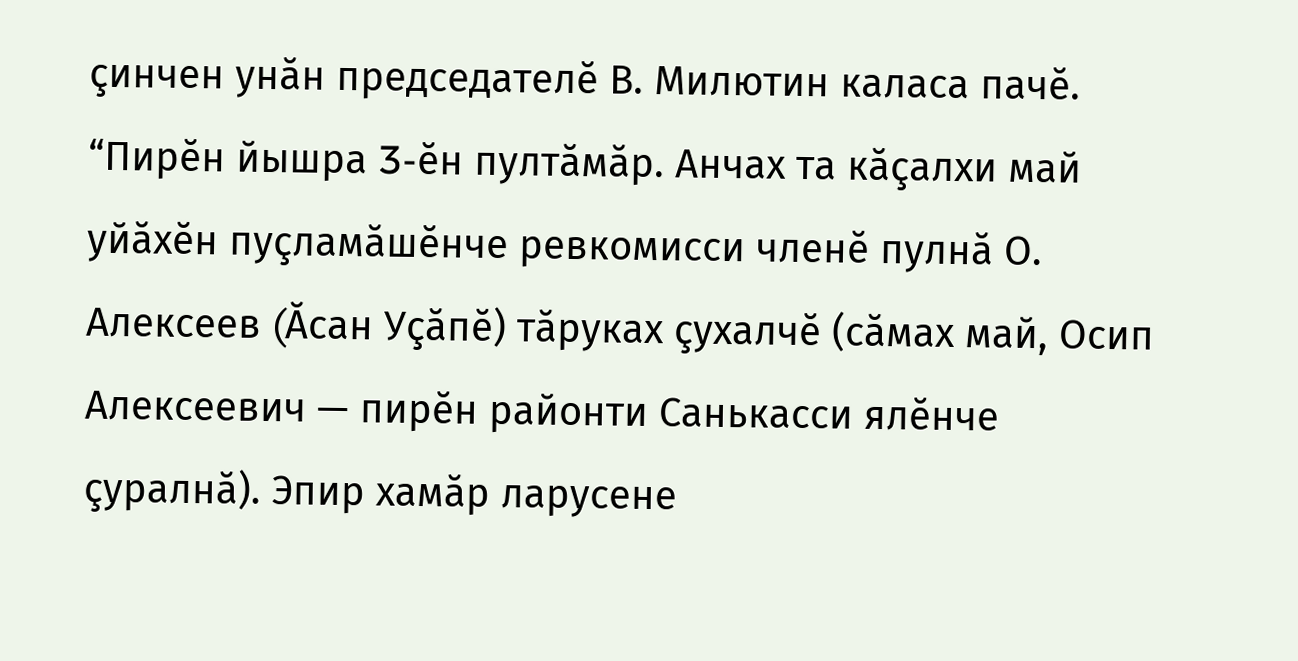çинчен унăн председателĕ В. Милютин каласа пачĕ. “Пирĕн йышра 3-ĕн пултăмăр. Анчах та кăçалхи май уйăхĕн пуçламăшĕнче ревкомисси членĕ пулнă О. Алексеев (Ăсан Уçăпĕ) тăруках çухалчĕ (сăмах май, Осип Алексеевич — пирĕн районти Санькасси ялĕнче çуралнă). Эпир хамăр ларусене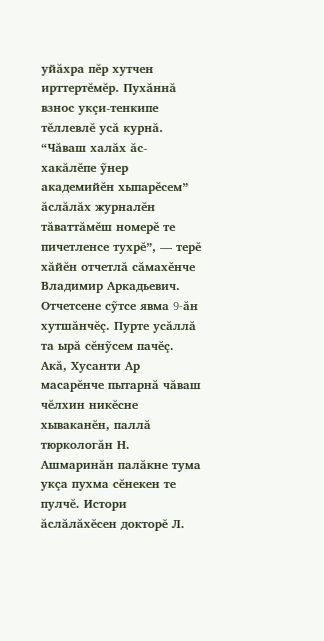уйăхра пĕр хутчен ирттертĕмĕр. Пухăннă взнос укçи-тенкипе тĕллевлĕ усă курнă. “Чăваш халăх ăс-хакăлĕпе ỹнер академийĕн хыпарĕсем” ăслăлăх журналĕн тăваттăмĕш номерĕ те пичетленсе тухрĕ”, — терĕ хăйĕн отчетлă сăмахĕнче Владимир Аркадьевич. Отчетсене сỹтсе явма 9-ăн хутшăнчĕç. Пурте усăллă та ырă сĕнỹсем пачĕç. Акă, Хусанти Ар масарĕнче пытарнă чăваш чĕлхин никĕсне хываканĕн, паллă тюркологăн Н. Ашмаринăн палăкне тума укçа пухма сĕнекен те пулчĕ. Истори ăслăлăхĕсен докторĕ Л.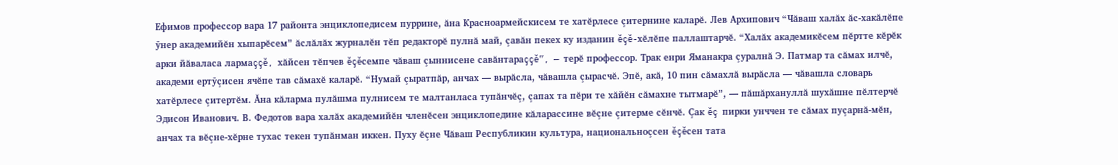Ефимов профессор вара 17 районта энциклопедисем пуррине, ăна Красноармейскисем те хатĕрлесе çитернине каларĕ. Лев Архипович “Чăваш халăх ăс-хакăлĕпе ỹнер академийĕн хыпарĕсем” ăслăлăх журналĕн тĕп редакторĕ пулнă май, çавăн пекех ку изданин ĕçĕ-хĕлĕпе паллаштарчĕ. “Халăх академикĕсем пĕртте кĕрĕк арки йăваласа лармаççĕ, хăйсен тĕпчев ĕçĕсемпе чăваш çыннисене савăнтараççĕ”, — терĕ профессор. Трак енри Яманакра çуралнă Э. Патмар та сăмах илчĕ, академи ертỹçисен ячĕпе тав сăмахĕ каларĕ. “Нумай çыратпăр, анчах — вырăсла, чăвашла çырасчĕ. Эпĕ, акă, 10 пин сăмахлă вырăсла — чăвашла словарь хатĕрлесе çитертĕм. Ăна кăларма пулăшма пулнисем те малтанласа тупăнчĕç, çапах та пĕри те хăйĕн сăмахне тытмарĕ”, — пăшăрхануллă шухăшне пĕлтерчĕ Эдисон Иванович. В. Федотов вара халăх академийĕн членĕсен энциклопедине кăларассине вĕçне çитерме сĕнчĕ. Çак ĕç пирки унччен те сăмах пуçарнă-мĕн, анчах та вĕçне-хĕрне тухас текен тупăнман иккен. Пуху ĕçне Чăваш Республикин культура, национальноçсен ĕçĕсен тата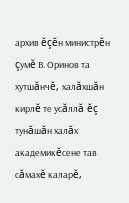архив ĕçĕн министрĕн çумĕ В. Оринов та хутшăнчĕ, халăхшăн кирлĕ те усăллă ĕç тунăшăн халăх академикĕсене тав сăмахĕ каларĕ,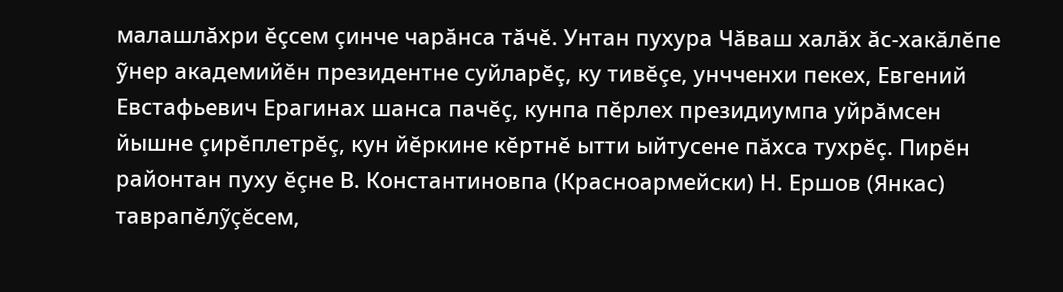малашлăхри ĕçсем çинче чарăнса тăчĕ. Унтан пухура Чăваш халăх ăс-хакăлĕпе ỹнер академийĕн президентне суйларĕç, ку тивĕçе, унчченхи пекех, Евгений Евстафьевич Ерагинах шанса пачĕç, кунпа пĕрлех президиумпа уйрăмсен йышне çирĕплетрĕç, кун йĕркине кĕртнĕ ытти ыйтусене пăхса тухрĕç. Пирĕн районтан пуху ĕçне В. Константиновпа (Красноармейски) Н. Ершов (Янкас) таврапĕлỹçĕсем,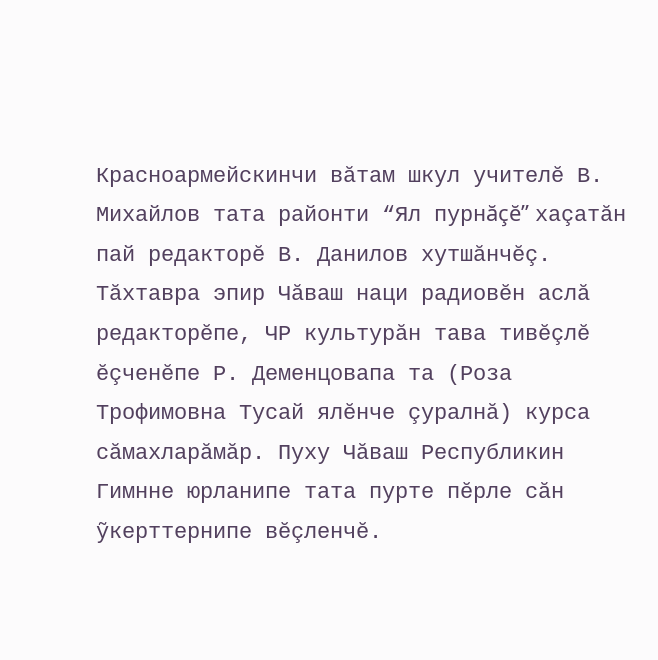Красноармейскинчи вăтам шкул учителĕ В. Михайлов тата районти “Ял пурнăçĕ” хаçатăн пай редакторĕ В. Данилов хутшăнчĕç. Тăхтавра эпир Чăваш наци радиовĕн аслă редакторĕпе, ЧР культурăн тава тивĕçлĕ ĕçченĕпе Р. Деменцовапа та (Роза Трофимовна Тусай ялĕнче çуралнă) курса сăмахларăмăр. Пуху Чăваш Республикин Гимнне юрланипе тата пурте пĕрле сăн ỹкерттернипе вĕçленчĕ.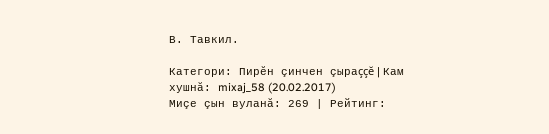В. Тавкил.

Категори: Пирĕн çинчен çыраççĕ | Кам хушнă: mixaj_58 (20.02.2017)
Миçе çын вуланă: 269 | Рейтинг: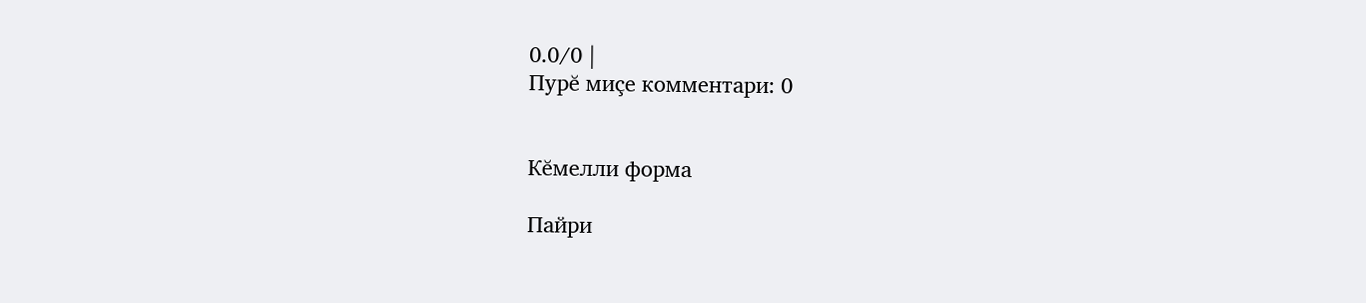0.0/0 |
Пурĕ миçе комментари: 0


Кĕмелли форма

Пайри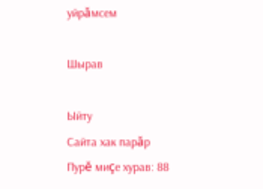уйрăмсем

Шырав

Ыйту
Cайта хак парăр
Пурĕ миçе хурав: 88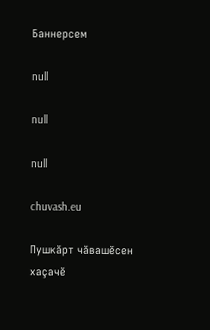Баннерсем

null

null

null

chuvash.eu

Пушкăрт чăвашĕсен хаçачĕ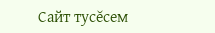Сайт тусĕсем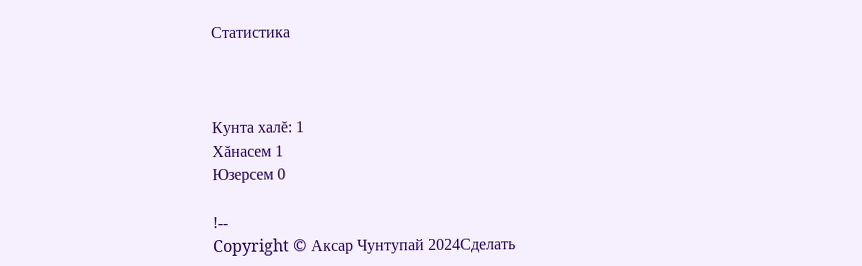Статистика



Кунта халĕ: 1
Хăнасем 1
Юзерсем 0

!--
Copyright © Аксар Чунтупай 2024Сделать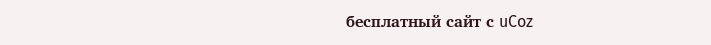бесплатный сайт с uCoz